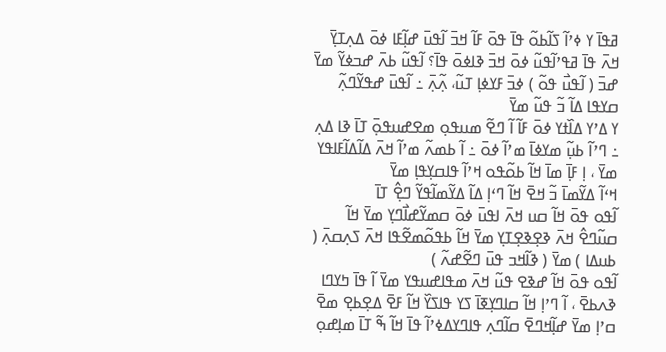ߥߟߊ߫ ߌ ߦߴߊ߬ ߖߊ߬ߕߋ߬ ߟߊ߫ ߟߋ߫ ߓߊ߬ ߞߏ߫ ߊ߬ߟߎ߫ ߝߊ߲߬ߓߊ ߦߋ߫ ߡߍ߲ߠߌ߲߫ ߞߍ߫ ߟߊ߫ ߥߟߴߊ߬ߟߎ߬ ߦߋ߫ ߞߏ߫ ߢߊߦߋ߫ ߟߊ߫؟ ߊ߬ߟߎ߬ ߕߍ߫ ߝߏߦߌ߬ ߘߌ߫ ߝߏ߫ ( ߊ߬ߟߎ߯ ߟߋ߬ ) ߦߏ߫ ߓߌߦߊ߲ ߠߎ߬، ߍ߲߬ߍ߲߫ ߸ ߊ߬ߟߎ߫ ߝߟߌ߬ߣߍ߲߬ ߛߌߟߊ ߡߊ߬ ߏ߬ ߟߎ߬ ߘߌ߫
ߌ ߡߴߌ ߡߊ߰ߙߌ ߦߋ߫ ߓߊ߬ ߊ߬ ߣߐ߬ ߘߎߟߋ߲ ߘߐߝߎߟߋ߲߫ ߠߊ߫ ߢߊ ߡߍ߲ ߸ ߣߴߊ߬ ߕߎ߲߬ ߘߌߦߊ߫ ߘߴߊ߬ ߦߋ߫ ߸ ߊ߬ ߕߘߍ߬ ߘߴߊ߬ ߞߍ߫ ߡߊ߬ߡߊ߬ߓߊߟߌ ߘߌ߫ ، ߊ߲ ߓߊ߲߫ ߘߊ߫ ߞߊ߬ ߕߋ߬ߟߋ ߞߴߊ߬ ߟߊߛߌ߲ߟߊ߲ ߘߌ߫
ߞߵߊ߬ ߡߌ߬ߘߊ߫ ߏ߬ ߞߐ߫ ߞߊ߬ ߣߵߊ߲ ߡߊ߬ ߡߌ߬ߘߊ߬ߟߌ߬ ߣߐ߲߮ ߠߊ߫
ߊ߬ߟߋ ߟߋ߫ ߞߊ߬ ߛߎ ߞߍ߫ ߊߟߎ߫ ߦߋ߫ ߛߘߌ߬ߝߊ߯ߣߌ߲ ߘߌ߫ ߞߊ߬ ߛߎ߬ߣߐ߮ ߞߍ߫ ߢߐ߲ߢߐ߲ߠߌ߲ ߘߌ߫ ߞߊ߬ ߕߟߋ߬ߘߐ߬ߟߊ ߞߍ߫ ߖߍ߲ߛߍ߲߫ ( ߕߎߡߊ ) ߘߌ߫ ( ߢߊ߬ߞߏ ߟߎ߫ ߣߐ߬ߝߍ߬ )
ߊ߬ߟߋ ߟߋ߫ ߞߊ߬ ߝߢߐ ߟߎ߬ ߞߍ߫ ߘߟߊߝߎߟߌ ߘߌ߫ ߊ߬ ߟߊ߫ ߤߌߣߊ ߢߍߕߐ߫ ، ߊ߬ ߣߴߊ߲ ߞߊ߬ ߛߊߣߌ߲ߧߊ߫ ߖߌ ߟߊߖߌ߰ ߞߊ߬ ߓߐ߫ ߡߐ߲ߕߐ߲ ߘߐ߫
ߛߴߊ߲ ߘߌ߫ ߝߊ߲߬ߞߣߐ߫ ߛߊ߬ߣߍ߲ ߟߊߣߌߡߦߴߊ߬ ߟߊ߫ ߞߊ߬ ߒ߬ ߠߊ߫ ߘߊ߲ߝߋ߲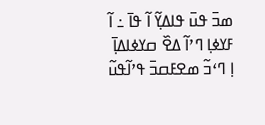ߘߏ߫ ߟߎ߫ ߟߊߡߌ߲߬ ߊ߬ ߟߊ߫ ߸ ߊ߬ ߓߌߦߊ߲ ߣߴߊ߬ ߡߐ߰ ߛߌߦߊߡߊ߲߫
ߊ߲ ߣߵߏ߬ ߘߐߓߛߏ߫ ߟߴߊ߬ߟߎ߬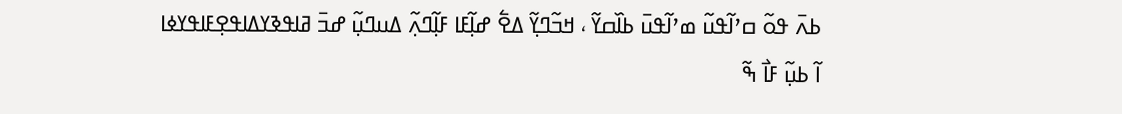ߕߍ߫ ߟߋ߬ ߛߴߊ߬ߟߎ߬ ߘߴߊ߬ߟߎ߫ ߕߊ߰ߛߌ߬ ، ߞߏ߬ߣߌ߲߬ ߡߐ߱ ߝߊ߲߬ߓߊ ߓߊ߲߬ߣߍ߲߬ ߡߎߣߎ߲߬ ߝߏ߫ ߥߊߟߢߌߡߊߟߐ߲ߓߊߟߌߦߊ
ߊ߬ ߕߎ߲߬ ߓߊ߯ ߒ߬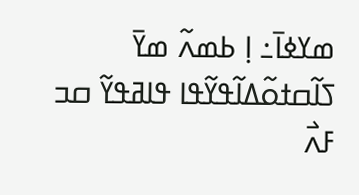ߘߌߦߊ߫߸ ߊ߲ ߕߘߍ߬ ߘߌ߫ ߖߊ߬ߛߙߋ߬ߡߊ߬ߟߌ߬ߟߊ ߟߊߥߟߌ߬ ߛߏ ߓߍ߯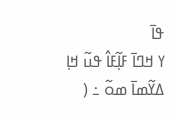ߟߊ߫
ߌ ߞߣߊ߫ ߓߊ߲߬ߓߊ߮ ߟߎ߬ ߞߊ߲ ߡߌ߬ߘߊ߫ ߘߋ߬ ߸ (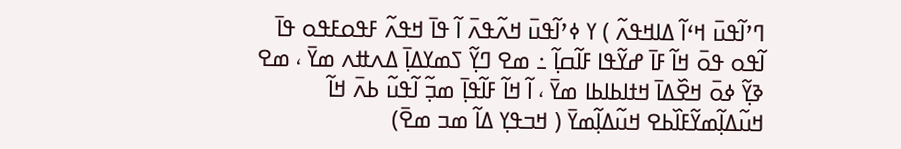ߣߴߊ߬ߟߎ߫ ߞߵߊ߬ ߡߊߞߟߍ߬ ) ߌ ߦߴߊ߬ߟߎ߫ ߞߍ߬ߟߍ߫ ߊ߬ ߟߊ߫ ߞߟߍ߬ ߓߟߋߓߟߋ ߟߊ߫
ߊ߬ߟߋ ߟߋ߫ ߞߊ߬ ߓߊ߫ ߝߌ߬ߟߊ ߓߊ߬ߛߊ߲߬ ߸ ߘߐ ߣߌ߲߬ ߖߘߌߡߊ߲߫ ߡߍߚߍ ߘߌ߫ ، ߘߐ ߢߌ߲߬ ߦߋ߫ ߞߐ߰ߡߊ߫ ߞߙߊߕߊߕߊ ߘߌ߫ ، ߊ߬ ߞߊ߬ ߓߊ߬ߟߊ߲߫ ߘߏ߲߬ ߊ߬ߟߎ߬ ߕߍ߫ ߞߊ߬ ߞߎ߬ߡߊ߲߬ߘߌ߬ߓߊ߰ߕߐ ߞߎ߬ߡߊ߲߬ߘߌ߫ ( ߞߏߟߌ߲ ߡߊ߬ ߘߏ ߘߐ߫)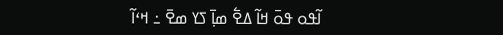ߊ߬ߟߋ ߟߋ߫ ߞߊ߬ ߡߐ߱ ߘߊ߲߫ ߖߌ ߘߐ߫ ߸ ߞߵߊ߬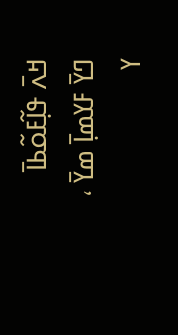ߞߍ߫ ߟߊ߲߬ߓߋ߬ߕߊ߫ ߣߌ߫ ߓߌߘߊ߲߫ ߘߌ߫ ، ߌ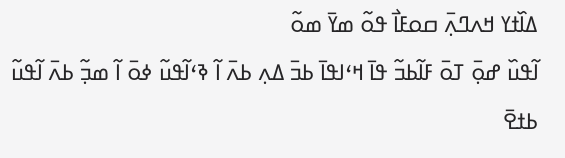ߡߊ߰ߙߌ ߞߍߣߍ߲߫ ߛߋߓߊ߯ ߟߋ߬ ߘߌ߫ ߘߋ߬
ߊ߬ߟߎ߰ ߝߋ߲߫ ߠߋ߫ ߓߊ߬ߕߏ߬ ߟߊ߫ ߞߵߊߟߊ߫ ߕߏ߫ ߡߍ߲ ߕߍ߫ ߊ߬ ߢߵߊ߬ߟߎ߬ ߦߋ߫ ߊ߬ ߘߏ߲߬ ߕߍ߫ ߊ߬ߟߎ߬ ߕߙߐ߫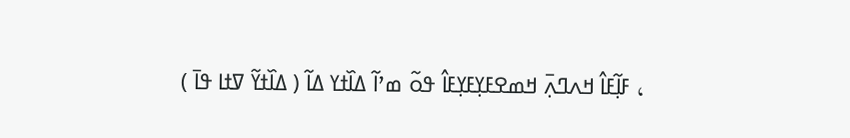، ߓߊ߲߬ߓߊ߮ ߞߍߣߍ߲߫ ߞߘߐߓߌ߲ߓߌ߲ߓߊ߮ ߟߋ߬ ߘߴߊ߬ ߡߊ߰ߙߌ ߡߊ߬ ( ߡߊ߰ߙߌ߬ ߜߙߊ ߟߊ߫ )